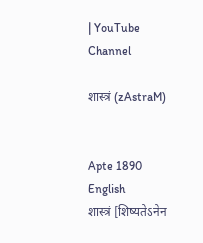| YouTube Channel

शास्त्रं (zAstraM)


Apte 1890
English
शास्त्रं [शिष्यतेऽनेन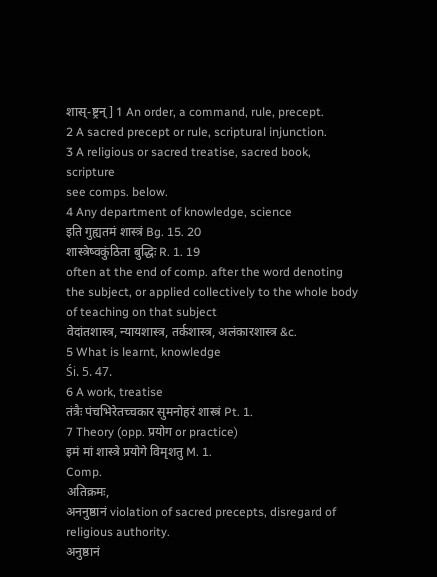शास्-ष्ट्रन्] 1 An order, a command, rule, precept.
2 A sacred precept or rule, scriptural injunction.
3 A religious or sacred treatise, sacred book, scripture
see comps. below.
4 Any department of knowledge, science
इति गुह्यतमं शास्त्रं Bg. 15. 20
शास्त्रेष्वकुंठिता बुद्धिः R. 1. 19
often at the end of comp. after the word denoting the subject, or applied collectively to the whole body of teaching on that subject
वेदांतशास्त्र, न्यायशास्त्र, तर्कशास्त्र, अलंकारशास्त्र &c.
5 What is learnt, knowledge
Śi. 5. 47.
6 A work, treatise
तंत्रैः पंचभिरेतच्चकार सुमनोहरं शास्त्रं Pt. 1.
7 Theory (opp. प्रयोग or practice)
इमं मां शास्त्रे प्रयोगे विमृशतु M. 1.
Comp.
अतिक्रमः,
अननुष्ठानं violation of sacred precepts, disregard of religious authority.
अनुष्ठानं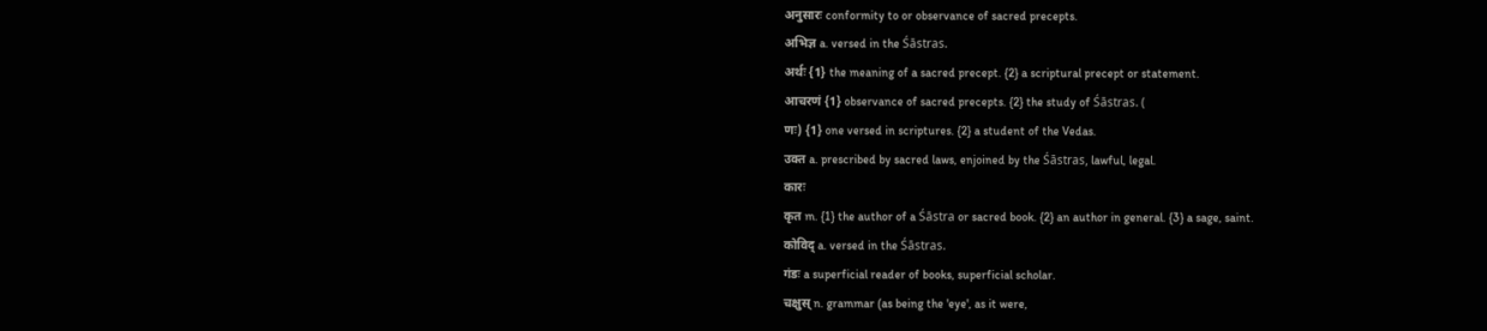अनुसारः conformity to or observance of sacred precepts.
अभिज्ञ a. versed in the Śāstras.
अर्थः {1} the meaning of a sacred precept. {2} a scriptural precept or statement.
आचरणं {1} observance of sacred precepts. {2} the study of Śāstras. (
णः) {1} one versed in scriptures. {2} a student of the Vedas.
उक्त a. prescribed by sacred laws, enjoined by the Śāstras, lawful, legal.
कारः
कृत m. {1} the author of a Śāstra or sacred book. {2} an author in general. {3} a sage, saint.
कोविद् a. versed in the Śāstras.
गंडः a superficial reader of books, superficial scholar.
चक्षुस् n. grammar (as being the 'eye', as it were,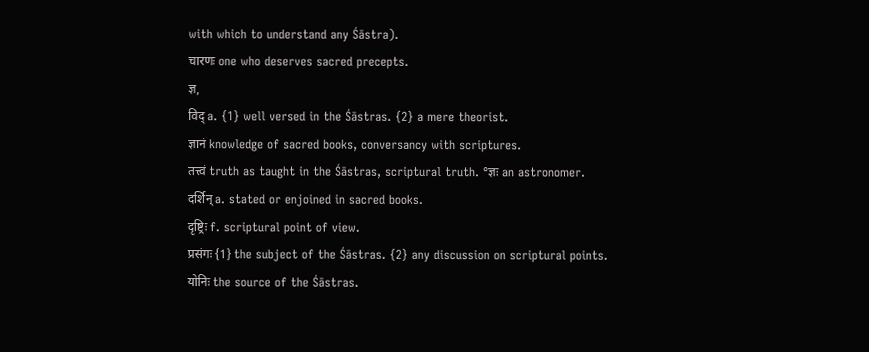with which to understand any Śāstra).
चारणः one who deserves sacred precepts.
ज्ञ,
विद् a. {1} well versed in the Śāstras. {2} a mere theorist.
ज्ञानं knowledge of sacred books, conversancy with scriptures.
तत्त्वं truth as taught in the Śāstras, scriptural truth. °ज्ञः an astronomer.
दर्शिन् a. stated or enjoined in sacred books.
दृष्ट्रिः f. scriptural point of view.
प्रसंगः {1} the subject of the Śāstras. {2} any discussion on scriptural points.
योनिः the source of the Śāstras.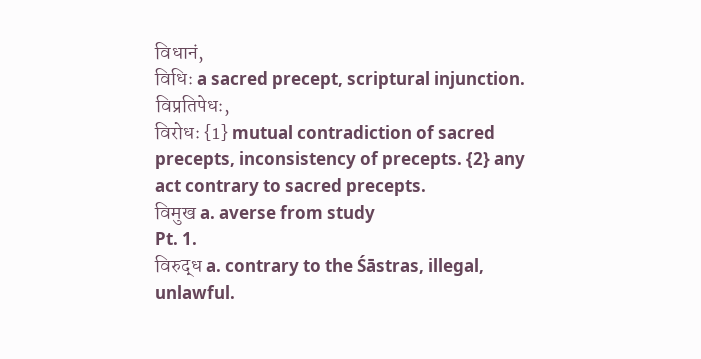विधानं,
विधिः a sacred precept, scriptural injunction.
विप्रतिपेधः,
विरोधः {1} mutual contradiction of sacred precepts, inconsistency of precepts. {2} any act contrary to sacred precepts.
विमुख a. averse from study
Pt. 1.
विरुद्ध a. contrary to the Śāstras, illegal, unlawful.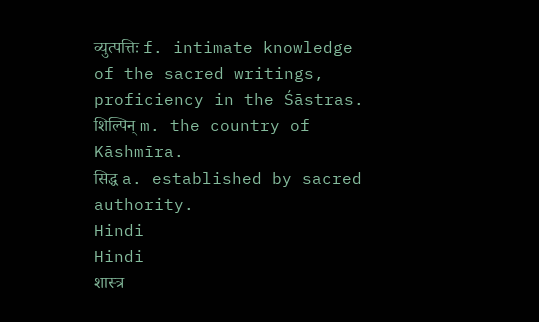व्युत्पत्तिः f. intimate knowledge of the sacred writings, proficiency in the Śāstras.
शिल्पिन् m. the country of Kāshmīra.
सिद्ध a. established by sacred authority.
Hindi
Hindi
शास्त्र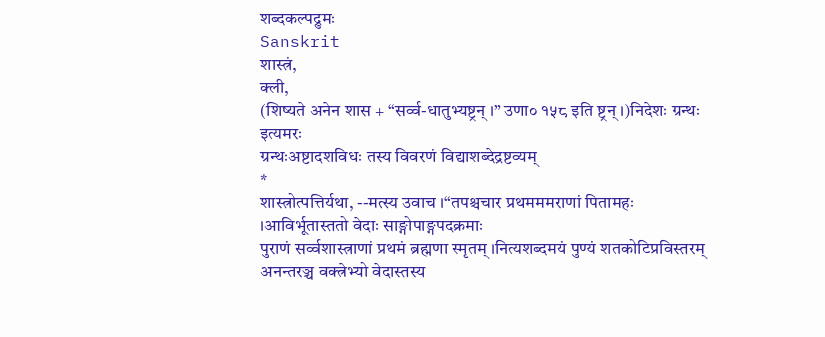शब्दकल्पद्रुमः
Sanskrit
शास्त्रं,
क्ली,
(शिष्यते अनेन शास + “सर्व्व-धातुभ्यष्ट्रन् ।” उणा० १५८ इति ष्ट्रन् ।)निदेशः ग्रन्थः इत्यमरः
ग्रन्थःअष्टादशविधः तस्य विवरणं विद्याशब्देद्रष्टव्यम्
*
शास्त्रोत्पत्तिर्यथा, --मत्स्य उवाच ।“तपश्चचार प्रथमममराणां पितामहः ।आविर्भूतास्ततो वेदाः साङ्गोपाङ्गपदक्रमाः
पुराणं सर्व्वशास्त्राणां प्रथमं ब्रह्मणा स्मृतम् ।नित्यशब्दमयं पुण्यं शतकोटिप्रविस्तरम्
अनन्तरञ्च वक्त्रेभ्यो वेदास्तस्य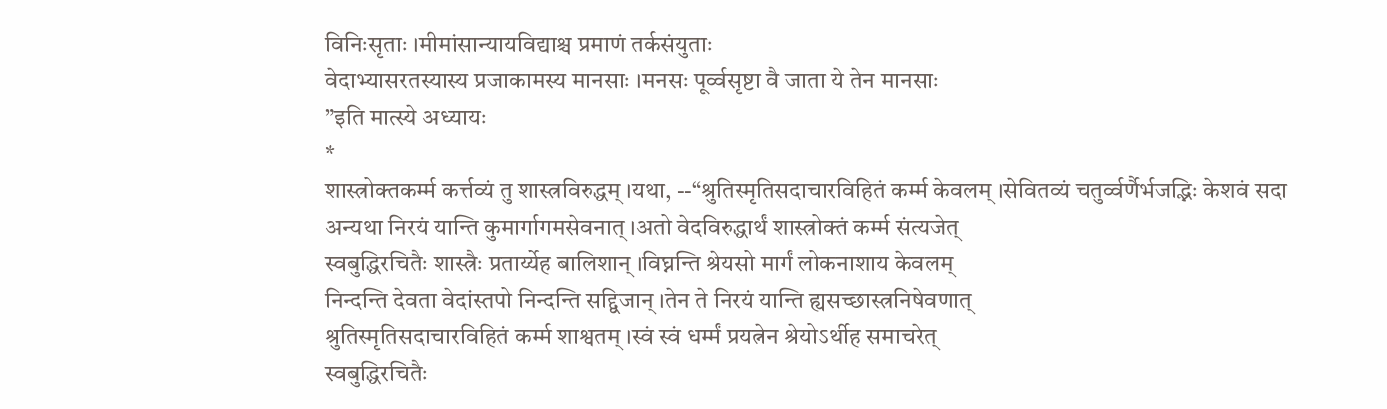विनिःसृताः ।मीमांसान्यायविद्याश्च प्रमाणं तर्कसंयुताः
वेदाभ्यासरतस्यास्य प्रजाकामस्य मानसाः ।मनसः पूर्व्वसृष्टा वै जाता ये तेन मानसाः
”इति मात्स्ये अध्यायः
*
शास्त्रोक्तकर्म्म कर्त्तव्यं तु शास्त्रविरुद्धम् ।यथा, --“श्रुतिस्मृतिसदाचारविहितं कर्म्म केवलम् ।सेवितव्यं चतुर्व्वर्णैर्भजद्भिः केशवं सदा
अन्यथा निरयं यान्ति कुमार्गागमसेवनात् ।अतो वेदविरुद्धार्थं शास्त्रोक्तं कर्म्म संत्यजेत्
स्वबुद्धिरचितैः शास्त्रैः प्रतार्य्येह बालिशान् ।विघ्नन्ति श्रेयसो मार्गं लोकनाशाय केवलम्
निन्दन्ति देवता वेदांस्तपो निन्दन्ति सद्द्विजान् ।तेन ते निरयं यान्ति ह्यसच्छास्त्रनिषेवणात्
श्रुतिस्मृतिसदाचारविहितं कर्म्म शाश्वतम् ।स्वं स्वं धर्म्मं प्रयत्नेन श्रेयोऽर्थीह समाचरेत्
स्वबुद्धिरचितैः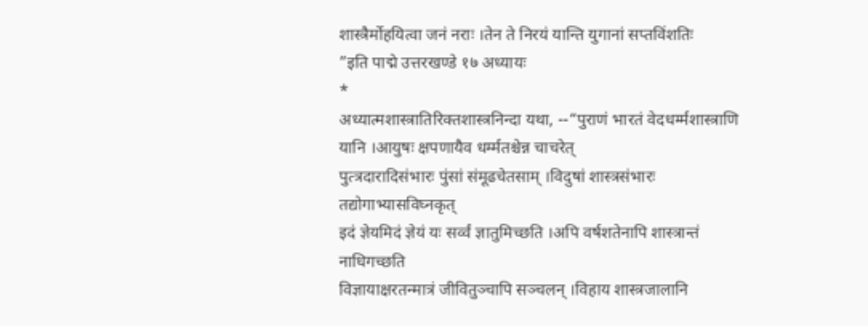शास्त्रैर्मोहयित्वा जनं नराः ।तेन ते निरयं यान्ति युगानां सप्तविंशतिः
”इति पाद्मे उत्तरखण्डे १७ अध्यायः
*
अध्यात्मशास्त्रातिरिक्तशास्त्रनिन्दा यथा, --“पुराणं भारतं वेदधर्म्मशास्त्राणि यानि ।आयुषः क्षपणायैव धर्म्मतश्चेन्न चाचरेत्
पुत्त्रदारादिसंभारः पुंसां संमूढचेतसाम् ।विदुषां शास्त्रसंभारः तद्योगाभ्यासविघ्नकृत्
इदं ज्ञेयमिदं ज्ञेयं यः सर्व्वं ज्ञातुमिच्छति ।अपि वर्षशतेनापि शास्त्रान्तं नाधिगच्छति
विज्ञायाक्षरतन्मात्रं जीवितुञ्चापि सञ्चलन् ।विहाय शास्त्रजालानि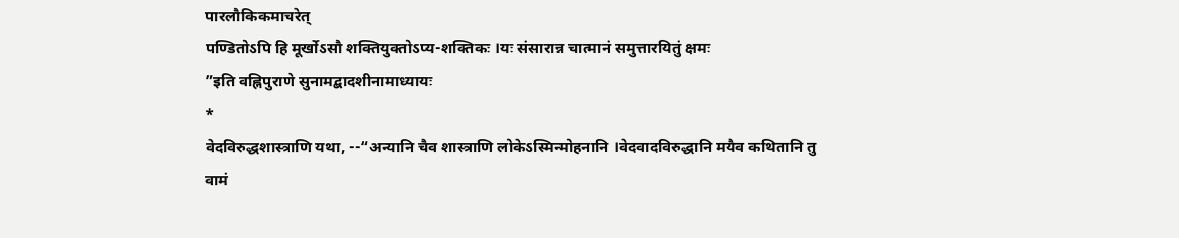पारलौकिकमाचरेत्
पण्डितोऽपि हि मूर्खोऽसौ शक्तियुक्तोऽप्य-शक्तिकः ।यः संसारान्न चात्मानं समुत्तारयितुं क्षमः
”इति वह्निपुराणे सुनामद्बादशीनामाध्यायः
*
वेदविरुद्धशास्त्राणि यथा, --“अन्यानि चैव शास्त्राणि लोकेऽस्मिन्मोहनानि ।वेदवादविरुद्धानि मयैव कथितानि तु
वामं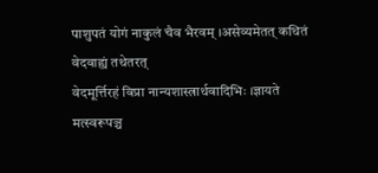पाशुपतं योगं नाकुलं चैव भैरवम् ।असेव्यमेतत् कथितं वेदवाह्यं तथेतरत्
वेदमूर्त्तिरहं विप्रा नान्यशास्त्रार्थवादिभिः ।ज्ञायते मत्स्वरूपञ्च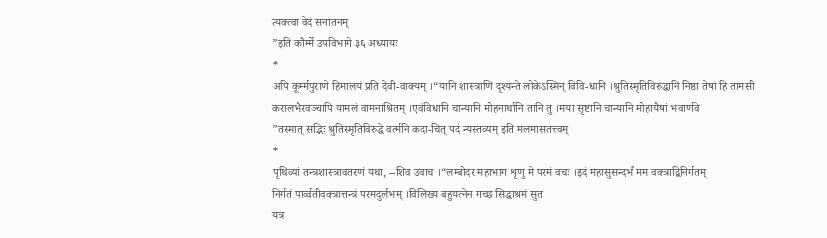त्यक्त्वा वेदं सनातनम्
”इति कौर्म्मे उपविभागे ३६ अध्यायः
*
अपि कूर्म्मपुराणे हिमालयं प्रति देवी-वाक्यम् ।“यानि शास्त्राणि दृश्यन्ते लोकेऽस्मिन् विवि-धानि ।श्रुतिस्मृतिविरुद्धानि निष्ठा तेषां हि तामसी
करालभैरवञ्चापि यामलं वामनाश्रितम् ।एवंविधानि चान्यानि मोहनार्थानि तानि तु ।मया सृष्टानि चान्यानि मोहायैषां भवार्णवे
”तस्मात् सद्भिः श्रुतिस्मृतिविरुद्धे वर्त्मनि कदा-चित् पदं न्यस्तव्यम् इति मलमासतत्त्वम्
*
पृथिव्यां तन्त्रशास्त्रावतरणं यथा, --शिव उवाच ।“लम्बोदर महाभाग शृणु मे परमं वचः ।इदं महासुसन्दर्भं मम वक्त्राद्बिनिर्गतम्
निर्गतं पार्व्वतीवक्त्रात्तन्त्रं परमदुर्लभम् ।विलिख्य बहुयत्नेन गच्छ सिद्धाश्रमं सुत
यत्र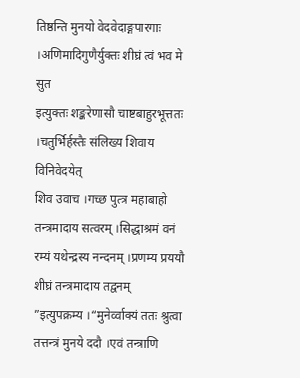तिष्ठन्ति मुनयो वेदवेदाङ्गपारगाः ।अणिमादिगुणैर्युक्तः शीघ्रं त्वं भव मे सुत
इत्युक्तः शङ्करेणासौ चाष्टबाहुरभूत्ततः ।चतुर्भिर्हस्तैः संलिख्य शिवाय विनिवेदयेत्
शिव उवाच ।गच्छ पुत्त्र महाबाहो तन्त्रमादाय सत्वरम् ।सिद्धाश्रमं वनं रम्यं यथेन्द्रस्य नन्दनम् ।प्रणम्य प्रययौ शीघ्रं तन्त्रमादाय तद्वनम्
”इत्युपक्रम्य ।“मुनेर्व्वाक्यं ततः श्रुत्वा तत्तन्त्रं मुनये ददौ ।एवं तन्त्राणि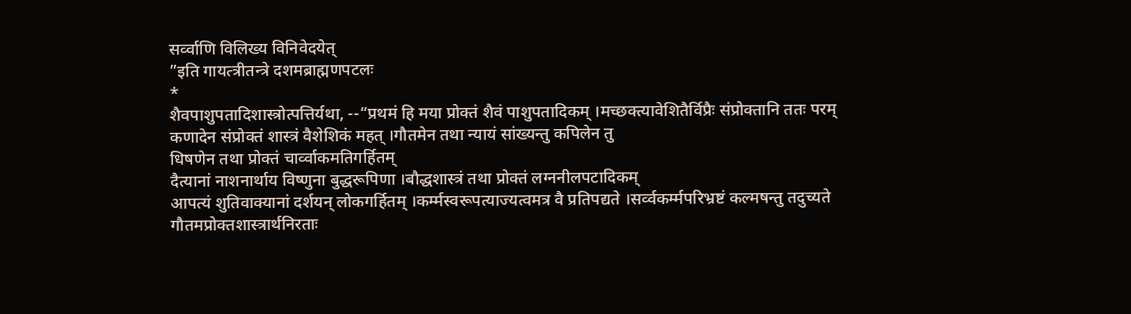सर्व्वाणि विलिख्य विनिवेदयेत्
”इति गायत्त्रीतन्त्रे दशमब्राह्मणपटलः
*
शैवपाशुपतादिशास्त्रोत्पत्तिर्यथा, --“प्रथमं हि मया प्रोक्तं शैवं पाशुपतादिकम् ।मच्छक्त्यावेशितैर्विप्रैः संप्रोक्तानि ततः परम्
कणादेन संप्रोक्तं शास्त्रं वैशेशिकं महत् ।गौतमेन तथा न्यायं सांख्यन्तु कपिलेन तु
धिषणेन तथा प्रोक्तं चार्व्वाकमतिगर्हितम्
दैत्यानां नाशनार्थाय विष्णुना बुद्धरूपिणा ।बौद्धशास्त्रं तथा प्रोक्तं लग्ननीलपटादिकम्
आपत्यं शुतिवाक्यानां दर्शयन् लोकगर्हितम् ।कर्म्मस्वरूपत्याज्यत्वमत्र वै प्रतिपद्यते ।सर्व्वकर्म्मपरिभ्रष्टं कल्मषन्तु तदुच्यते
गौतमप्रोक्तशास्त्रार्थनिरताः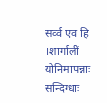सर्व्व एव हि ।शार्गालीं योनिमापन्नाः सन्दिग्धाः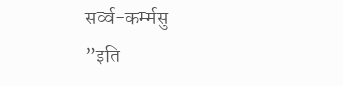सर्व्व-कर्म्मसु
”इति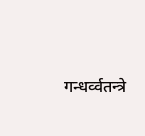गन्धर्व्वतन्त्रे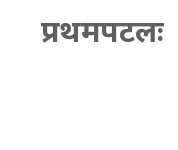प्रथमपटलः